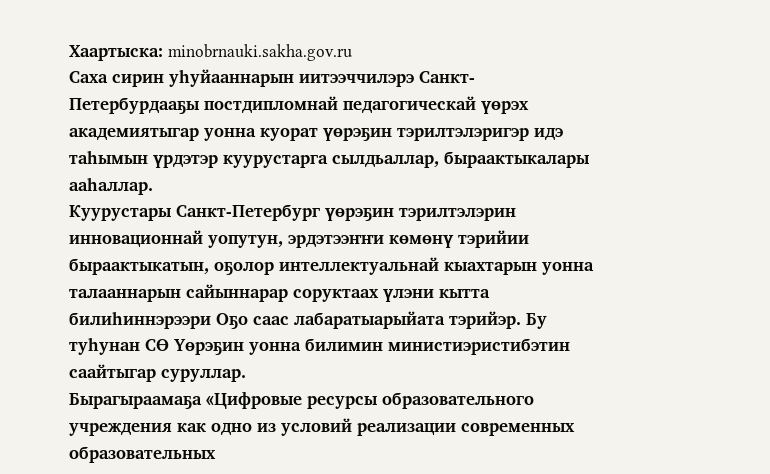Хаартыска: minobrnauki.sakha.gov.ru
Саха сирин уһуйааннарын иитээччилэрэ Санкт-Петербурдааҕы постдипломнай педагогическай үөрэх академиятыгар уонна куорат үөрэҕин тэрилтэлэригэр идэ таһымын үрдэтэр куурустарга сылдьаллар, быраактыкалары ааһаллар.
Куурустары Санкт-Петербург үөрэҕин тэрилтэлэрин инновационнай уопутун, эрдэтээҥҥи көмөнү тэрийии быраактыкатын, оҕолор интеллектуальнай кыахтарын уонна талааннарын сайыннарар соруктаах үлэни кытта билиһиннэрээри Оҕо саас лабаратыарыйата тэрийэр. Бу туһунан СӨ Үөрэҕин уонна билимин министиэристибэтин саайтыгар суруллар.
Бырагыраамаҕа «Цифровые ресурсы образовательного учреждения как одно из условий реализации современных образовательных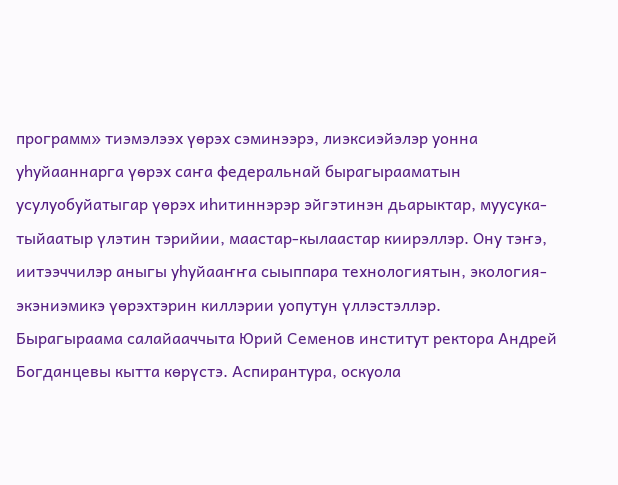программ» тиэмэлээх үөрэх сэминээрэ, лиэксиэйэлэр уонна уһуйааннарга үөрэх саҥа федеральнай бырагырааматын усулуобуйатыгар үөрэх иһитиннэрэр эйгэтинэн дьарыктар, муусука-тыйаатыр үлэтин тэрийии, маастар-кылаастар киирэллэр. Ону тэҥэ, иитээччилэр аныгы уһуйааҥҥа сыыппара технологиятын, экология-экэниэмикэ үөрэхтэрин киллэрии уопутун үллэстэллэр.
Бырагыраама салайааччыта Юрий Семенов институт ректора Андрей Богданцевы кытта көрүстэ. Аспирантура, оскуола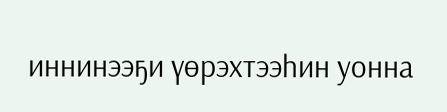иннинээҕи үөрэхтээһин уонна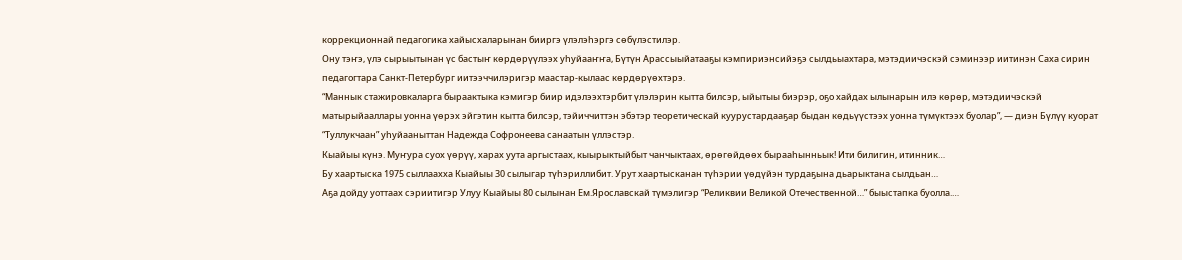коррекционнай педагогика хайысхаларынан бииргэ үлэлэһэргэ сөбүлэстилэр.
Ону тэҥэ, үлэ сырыытынан үс бастыҥ көрдөрүүлээх уһуйааҥҥа, Бүтүн Арассыыйатааҕы кэмпириэнсийэҕэ сылдьыахтара, мэтэдиичэскэй сэминээр иитинэн Саха сирин педагогтара Санкт-Петербург иитээччилэригэр маастар-кылаас көрдөрүөхтэрэ.
“Маннык стажировкаларга быраактыка кэмигэр биир идэлээхтэрбит үлэлэрин кытта билсэр, ыйытыы биэрэр, оҕо хайдах ылынарын илэ көрөр, мэтэдиичэскэй матырыйааллары уонна үөрэх эйгэтин кытта билсэр, тэйиччиттэн эбэтэр теоретическай куурустардааҕар быдан көдьүүстээх уонна түмүктээх буолар”, — диэн Бүлүү куорат “Туллукчаан” уһуйааныттан Надежда Софронеева санаатын үллэстэр.
Кыайыы күнэ. Муҥура суох үөрүү, харах уута аргыстаах, кыырыктыйбыт чанчыктаах, өрөгөйдөөх бырааһынньык! Ити билигин, итинник…
Бу хаартыска 1975 сыллаахха Кыайыы 30 сылыгар түһэриллибит. Урут хаартысканан түһэрии үөдүйэн турдаҕына дьарыктана сылдьан…
Аҕа дойду уоттаах сэриитигэр Улуу Кыайыы 80 сылынан Ем.Ярославскай түмэлигэр “Реликвии Великой Отечественной…” быыстапка буолла.…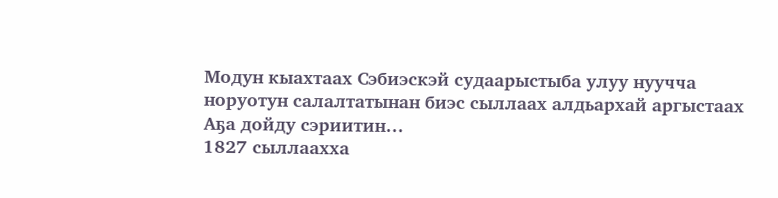Модун кыахтаах Сэбиэскэй судаарыстыба улуу нуучча норуотун салалтатынан биэс сыллаах алдьархай аргыстаах Аҕа дойду сэриитин…
1827 сыллаахха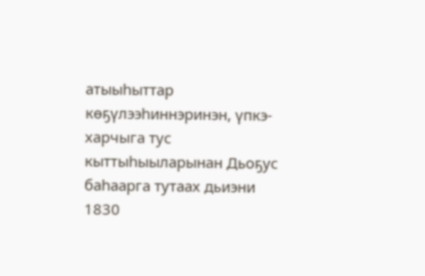атыыһыттар көҕүлээһиннэринэн, үпкэ-харчыга тус кыттыһыыларынан Дьоҕус баһаарга тутаах дьиэни 1830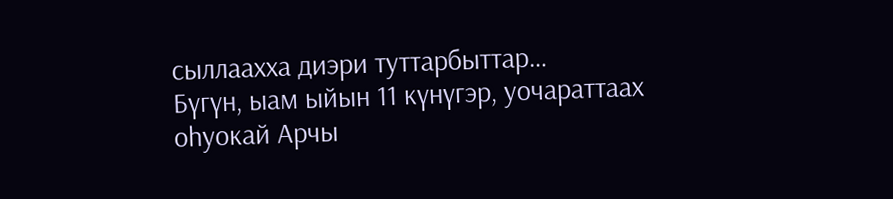сыллаахха диэри туттарбыттар…
Бүгүн, ыам ыйын 11 күнүгэр, уочараттаах оһуокай Арчы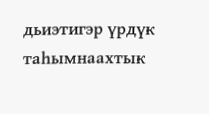дьиэтигэр үрдүк таһымнаахтык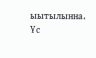ыытылынна. Үс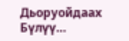Дьоруойдаах Бүлүү…